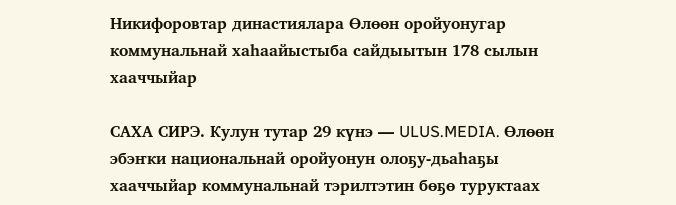Никифоровтар династиялара Өлөөн оройуонугар коммунальнай хаһаайыстыба сайдыытын 178 сылын хааччыйар

САХА СИРЭ. Кулун тутар 29 күнэ — ULUS.MEDIA. Өлөөн эбэҥки национальнай оройуонун олоҕу-дьаһаҕы хааччыйар коммунальнай тэрилтэтин бөҕө туруктаах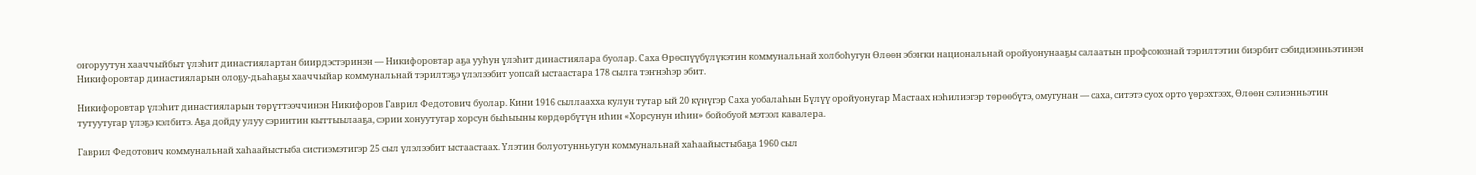оҥоруутун хааччыйбыт үлэһит династиялартан биирдэстэринэн — Никифоровтар аҕа ууһун үлэһит династиялара буолар. Саха Өрөспүүбүлүкэтин коммунальнай холбоһугун Өлөөн эбэҥки национальнай оройуонунааҕы салаатын профсоюзнай тэрилтэтин биэрбит сэбидиэнньэтинэн Никифоровтар династияларын олоҕу-дьаһаҕы хааччыйар коммунальнай тэрилтэҕэ үлэлээбит уопсай ыстаастара 178 сылга тэҥнэһэр эбит.

Никифоровтар үлэһит династияларын төрүттээччинэн Никифоров Гаврил Федотович буолар. Кини 1916 сыллаахха кулун тутар ый 20 күнүгэр Саха уобалаһын Бүлүү оройуонугар Мастаах нэһилиэгэр төрөөбүтэ, омугунан — саха, ситэтэ суох орто үөрэхтээх, Өлөөн сэлиэнньэтин тутуутугар үлэҕэ кэлбитэ. Аҕа дойду улуу сэриитин кыттыылааҕа, сэрии хонуутугар хорсун быһыыны көрдөрбүтүн иһин «Хорсунун иһин» бойобуой мэтээл кавалера.

Гаврил Федотович коммунальнай хаһаайыстыба систиэмэтигэр 25 сыл үлэлээбит ыстаастаах. Үлэтин болуотунньугун коммунальнай хаһаайыстыбаҕа 1960 сыл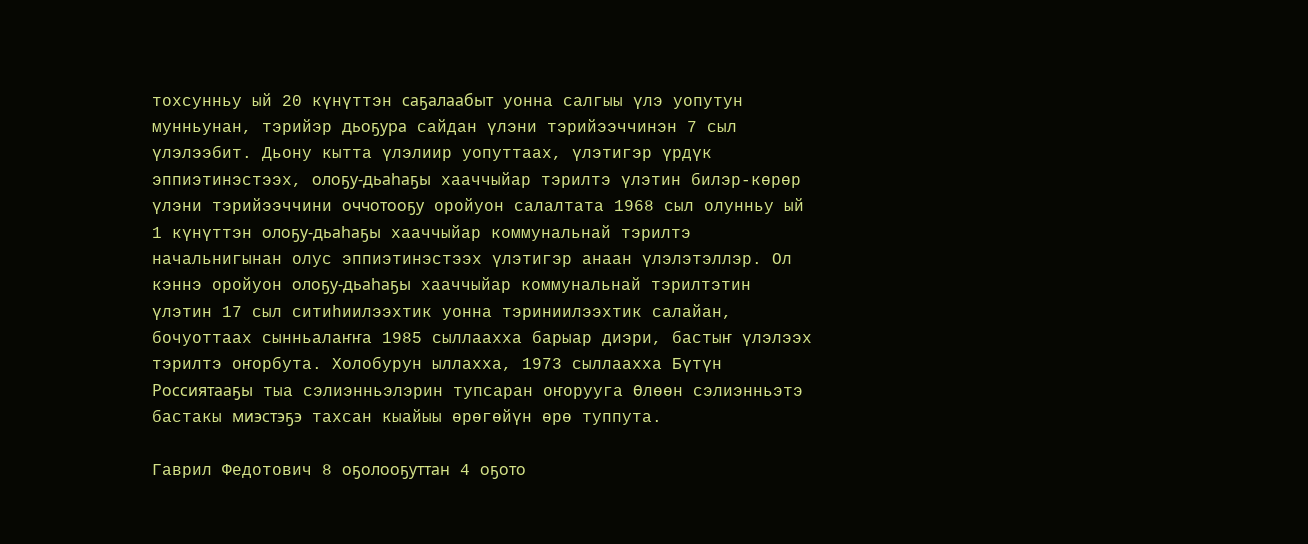тохсунньу ый 20 күнүттэн саҕалаабыт уонна салгыы үлэ уопутун мунньунан, тэрийэр дьоҕура сайдан үлэни тэрийээччинэн 7 сыл үлэлээбит. Дьону кытта үлэлиир уопуттаах, үлэтигэр үрдүк эппиэтинэстээх, олоҕу-дьаһаҕы хааччыйар тэрилтэ үлэтин билэр-көрөр үлэни тэрийээччини оччотооҕу оройуон салалтата 1968 сыл олунньу ый 1 күнүттэн олоҕу-дьаһаҕы хааччыйар коммунальнай тэрилтэ начальнигынан олус эппиэтинэстээх үлэтигэр анаан үлэлэтэллэр. Ол кэннэ оройуон олоҕу-дьаһаҕы хааччыйар коммунальнай тэрилтэтин үлэтин 17 сыл ситиһиилээхтик уонна тэриниилээхтик салайан, бочуоттаах сынньалаҥҥа 1985 сыллаахха барыар диэри, бастыҥ үлэлээх тэрилтэ оҥорбута. Холобурун ыллахха, 1973 сыллаахха Бүтүн Россиятааҕы тыа сэлиэнньэлэрин тупсаран оҥорууга Өлөөн сэлиэнньэтэ бастакы миэстэҕэ тахсан кыайыы өрөгөйүн өрө туппута.

Гаврил Федотович 8 оҕолооҕуттан 4 оҕото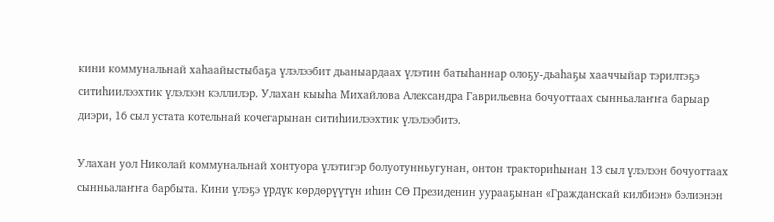кини коммунальнай хаһаайыстыбаҕа үлэлээбит дьаныардаах үлэтин батыһаннар олоҕу-дьаһаҕы хааччыйар тэрилтэҕэ ситиһиилээхтик үлэлээн кэллилэр. Улахан кыыһа Михайлова Александра Гаврильевна бочуоттаах сынньалаҥҥа барыар диэри, 16 сыл устата котельнай кочегарынан ситиһиилээхтик үлэлээбитэ.

Улахан уол Николай коммунальнай хонтуора үлэтигэр болуотунньугунан, онтон тракториһынан 13 сыл үлэлээн бочуоттаах сынньалаҥҥа барбыта. Кини үлэҕэ үрдүк көрдөрүүтүн иһин СӨ Президенин уурааҕынан «Гражданскай килбиэн» бэлиэнэн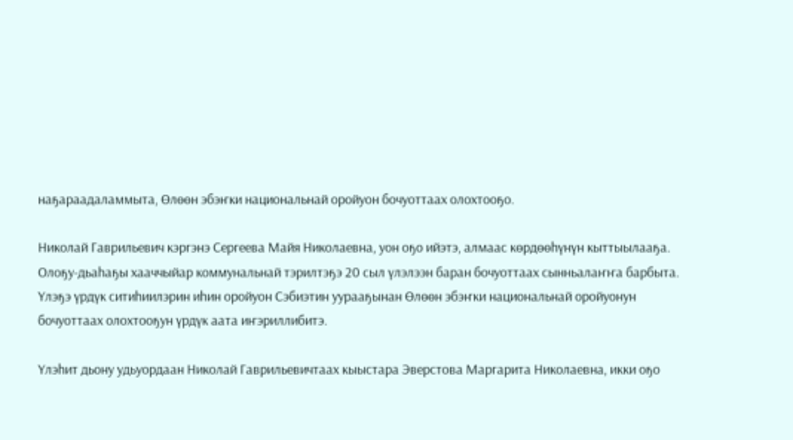наҕараадаламмыта, Өлөөн эбэҥки национальнай оройуон бочуоттаах олохтооҕо.

Николай Гаврильевич кэргэнэ Сергеева Майя Николаевна, уон оҕо ийэтэ, алмаас көрдөөһүнүн кыттыылааҕа. Олоҕу-дьаһаҕы хааччыйар коммунальнай тэрилтэҕэ 20 сыл үлэлээн баран бочуоттаах сынньалаҥҥа барбыта. Үлэҕэ үрдүк ситиһиилэрин иһин оройуон Сэбиэтин уурааҕынан Өлөөн эбэҥки национальнай оройуонун бочуоттаах олохтооҕун үрдүк аата иҥэриллибитэ.

Үлэһит дьону удьуордаан Николай Гаврильевичтаах кыыстара Эверстова Маргарита Николаевна, икки оҕо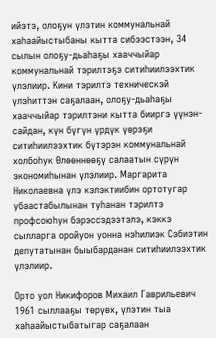ийэтэ, олоҕун үлэтин коммунальнай хаһаайыстыбаны кытта сибээстээн, 34 сылын олоҕу-дьаһаҕы хааччыйар коммунальнай тэрилтэҕэ ситиһиилээхтик үлэлиир. Кини тэрилтэ техническэй үлэһиттэн саҕалаан, олоҕу-дьаһаҕы хааччыйар тэрилтэни кытта бииргэ үүнэн-сайдан, күн бүгүн үрдүк үөрэҕи ситиһиилээхтик бүтэрэн коммунальнай холбоһук Өлөөннөөҕү салаатын сүрүн экономиһынан үлэлиир. Маргарита Николаевна үлэ кэлэктиибин ортотугар убаастабылынан туһанан тэрилтэ профсоюһун бэрэссэдээтэлэ, кэккэ сылларга оройуон уонна нэһилиэк Сэбиэтин депутатынан быыбарданан ситиһиилээхтик үлэлиир.

Орто уол Никифоров Михаил Гаврильевич 1961 сыллааҕы төрүөх, үлэтин тыа хаһаайыстыбатыгар саҕалаан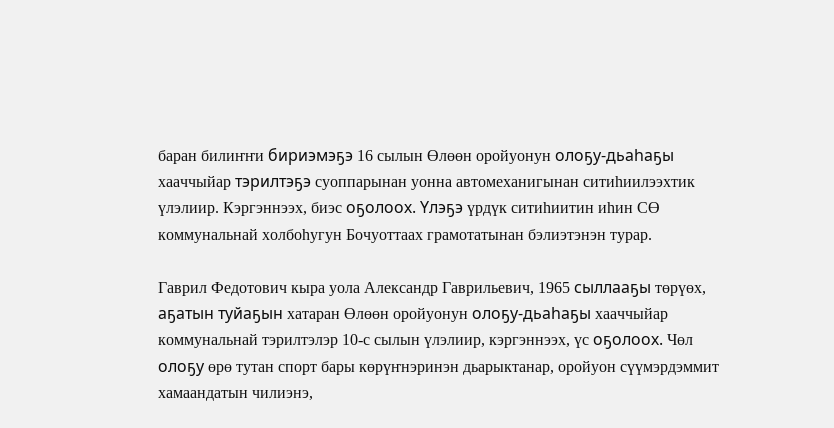баран билиҥҥи бириэмэҕэ 16 сылын Өлөөн оройуонун олоҕу-дьаһаҕы хааччыйар тэрилтэҕэ суоппарынан уонна автомеханигынан ситиһиилээхтик үлэлиир. Кэргэннээх, биэс оҕолоох. Үлэҕэ үрдүк ситиһиитин иһин СӨ коммунальнай холбоһугун Бочуоттаах грамотатынан бэлиэтэнэн турар.

Гаврил Федотович кыра уола Александр Гаврильевич, 1965 сыллааҕы төрүөх, аҕатын туйаҕын хатаран Өлөөн оройуонун олоҕу-дьаһаҕы хааччыйар коммунальнай тэрилтэлэр 10-с сылын үлэлиир, кэргэннээх, үс оҕолоох. Чөл олоҕу өрө тутан спорт бары көрүҥнэринэн дьарыктанар, оройуон сүүмэрдэммит хамаандатын чилиэнэ,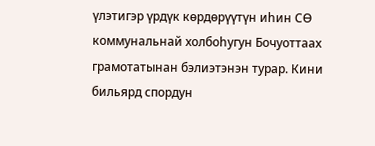үлэтигэр үрдүк көрдөрүүтүн иһин СӨ коммунальнай холбоһугун Бочуоттаах грамотатынан бэлиэтэнэн турар. Кини бильярд спордун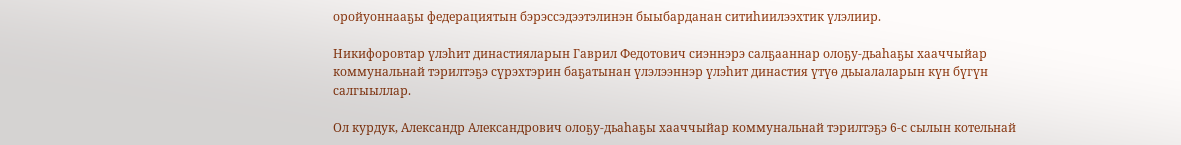оройуоннааҕы федерациятын бэрэссэдээтэлинэн быыбарданан ситиһиилээхтик үлэлиир.

Никифоровтар үлэһит династияларын Гаврил Федотович сиэннэрэ салҕааннар олоҕу-дьаһаҕы хааччыйар коммунальнай тэрилтэҕэ сүрэхтэрин баҕатынан үлэлээннэр үлэһит династия үтүө дьыалаларын күн бүгүн салгыыллар.

Ол курдук, Александр Александрович олоҕу-дьаһаҕы хааччыйар коммунальнай тэрилтэҕэ 6-с сылын котельнай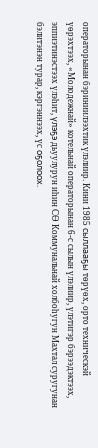операторынан бэриниилээхтик үлэлиир. Кини 1985 сыллааҕы төрүөх, орто техническэй үөрэхтээх, «Молодежнай» котельнай операторынан 6-с сылын үлэлиир, үлэтигэр бэрээдэктээх, эппиэтинэстээх үлэһит, үлэҕэ дьуулурун иһин СӨ Коммунальнай холбоһугун Махтал суругунан бэлитэнэн турар, кэргэннээх, үс оҕолоох.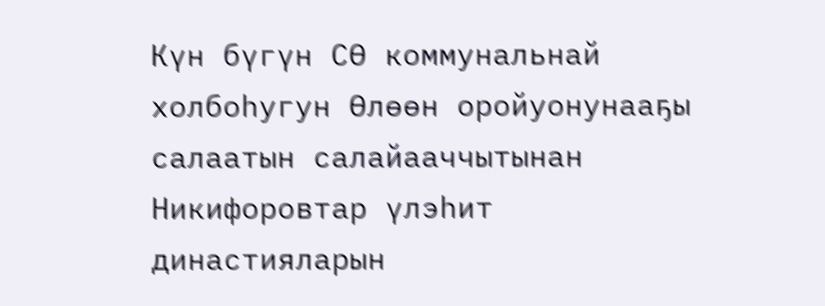Күн бүгүн СӨ коммунальнай холбоһугун Өлөөн оройуонунааҕы салаатын салайааччытынан Никифоровтар үлэһит династияларын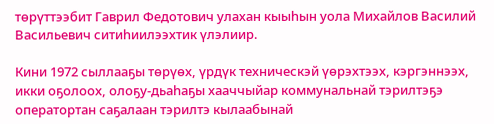төрүттээбит Гаврил Федотович улахан кыыһын уола Михайлов Василий Васильевич ситиһиилээхтик үлэлиир.

Кини 1972 сыллааҕы төрүөх, үрдүк техническэй үөрэхтээх, кэргэннээх, икки оҕолоох, олоҕу-дьаһаҕы хааччыйар коммунальнай тэрилтэҕэ оператортан саҕалаан тэрилтэ кылаабынай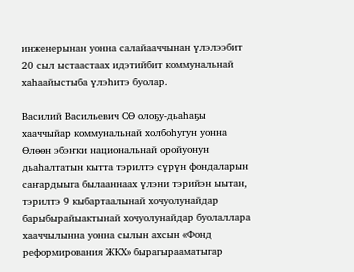инженерынан уонна салайааччынан үлэлээбит 20 сыл ыстаастаах идэтийбит коммунальнай хаһаайыстыба үлэһитэ буолар.

Василий Васильевич СӨ олоҕу-дьаһаҕы хааччыйар коммунальнай холбоһугун уонна Өлөөн эбэҥки национальнай оройуонун дьаһалтатын кытта тэрилтэ сүрүн фондаларын саҥардыыга былааннаах үлэни тэрийэн ыытан, тэрилтэ 9 кыбартаалынай хочуолунайдар барыбырайыактынай хочуолунайдар буолаллара хааччылынна уонна сылын ахсын «Фонд реформирования ЖКХ» бырагырааматыгар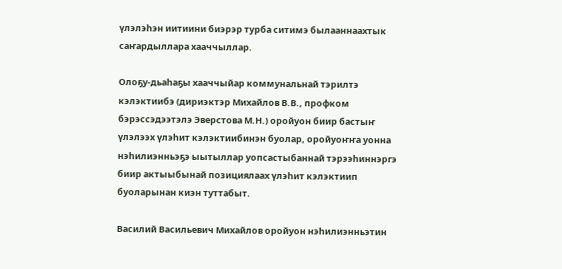үлэлэһэн иитиини биэрэр турба ситимэ былааннаахтык саҥардыллара хааччыллар.

Олоҕу-дьаһаҕы хааччыйар коммунальнай тэрилтэ кэлэктиибэ (дириэктэр Михайлов В.В., профком бэрэссэдээтэлэ Эверстова М.Н.) оройуон биир бастыҥ үлэлээх үлэһит кэлэктиибинэн буолар, оройуоҥҥа уонна нэһилиэнньэҕэ ыытыллар уопсастыбаннай тэрээһиннэргэ биир актыыбынай позициялаах үлэһит кэлэктиип буоларынан киэн туттабыт.

Василий Васильевич Михайлов оройуон нэһилиэнньэтин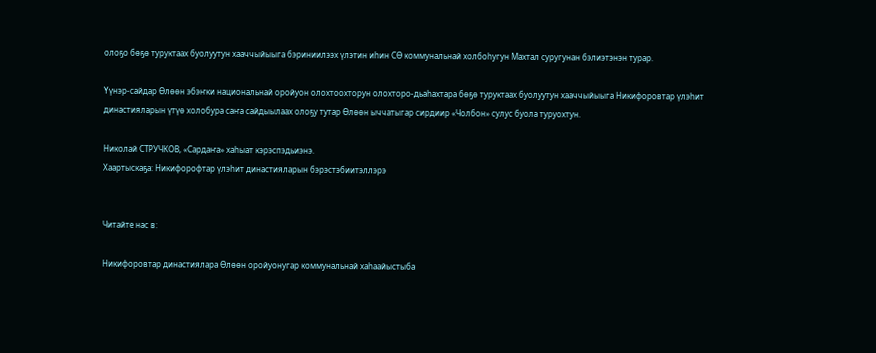олоҕо бөҕө туруктаах буолуутун хааччыйыыга бэриниилээх үлэтин иһин СӨ коммунальнай холбоһугун Махтал суругунан бэлиэтэнэн турар.

Үүнэр-сайдар Өлөөн эбэҥки национальнай оройуон олохтоохторун олохторо-дьаһахтара бөҕө туруктаах буолуутун хааччыйыыга Никифоровтар үлэһит династияларын үтүө холобура саҥа сайдыылаах олоҕу тутар Өлөөн ыччатыгар сирдиир «Чолбон» сулус буола туруохтун.

Николай СТРУЧКОВ, «Сардаҥа» хаһыат кэрэспэдьиэнэ.
Хаартыскаҕа: Никифорофтар үлэһит династияларын бэрэстэбиитэллэрэ


Читайте нас в:

Никифоровтар династиялара Өлөөн оройуонугар коммунальнай хаһаайыстыба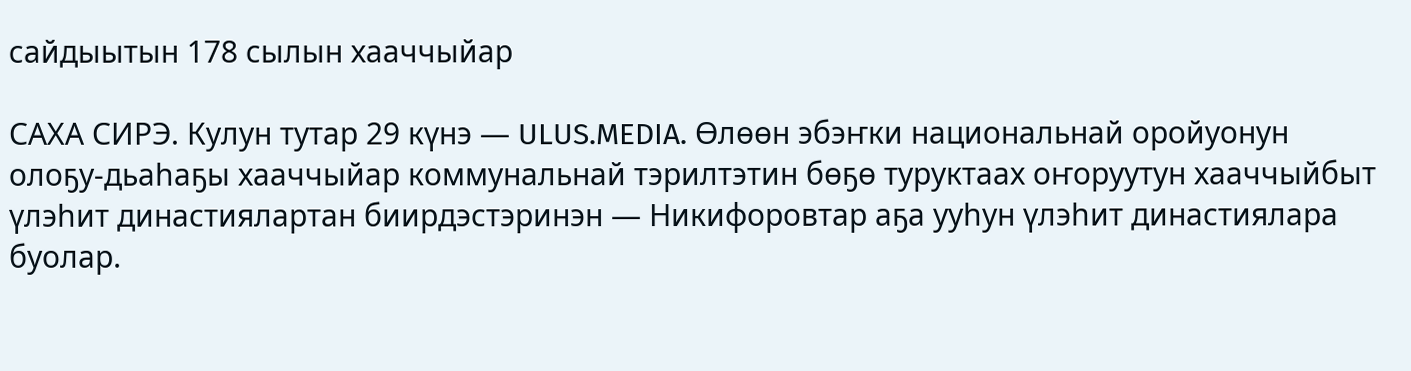сайдыытын 178 сылын хааччыйар

САХА СИРЭ. Кулун тутар 29 күнэ — ULUS.MEDIA. Өлөөн эбэҥки национальнай оройуонун олоҕу-дьаһаҕы хааччыйар коммунальнай тэрилтэтин бөҕө туруктаах оҥоруутун хааччыйбыт үлэһит династиялартан биирдэстэринэн — Никифоровтар аҕа ууһун үлэһит династиялара буолар.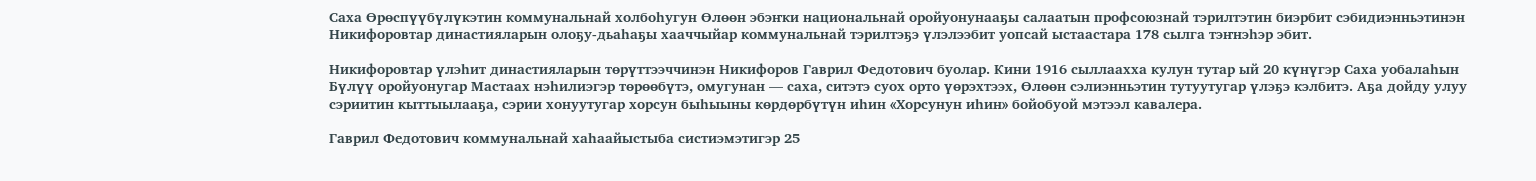Саха Өрөспүүбүлүкэтин коммунальнай холбоһугун Өлөөн эбэҥки национальнай оройуонунааҕы салаатын профсоюзнай тэрилтэтин биэрбит сэбидиэнньэтинэн Никифоровтар династияларын олоҕу-дьаһаҕы хааччыйар коммунальнай тэрилтэҕэ үлэлээбит уопсай ыстаастара 178 сылга тэҥнэһэр эбит.

Никифоровтар үлэһит династияларын төрүттээччинэн Никифоров Гаврил Федотович буолар. Кини 1916 сыллаахха кулун тутар ый 20 күнүгэр Саха уобалаһын Бүлүү оройуонугар Мастаах нэһилиэгэр төрөөбүтэ, омугунан — саха, ситэтэ суох орто үөрэхтээх, Өлөөн сэлиэнньэтин тутуутугар үлэҕэ кэлбитэ. Аҕа дойду улуу сэриитин кыттыылааҕа, сэрии хонуутугар хорсун быһыыны көрдөрбүтүн иһин «Хорсунун иһин» бойобуой мэтээл кавалера.

Гаврил Федотович коммунальнай хаһаайыстыба систиэмэтигэр 25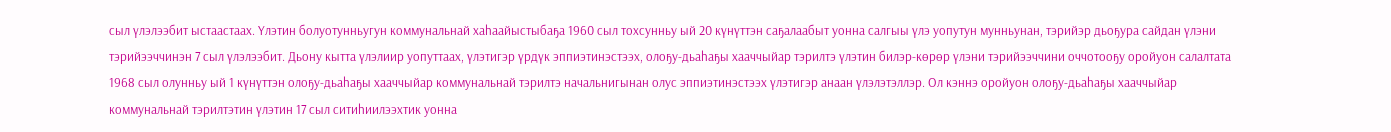сыл үлэлээбит ыстаастаах. Үлэтин болуотунньугун коммунальнай хаһаайыстыбаҕа 1960 сыл тохсунньу ый 20 күнүттэн саҕалаабыт уонна салгыы үлэ уопутун мунньунан, тэрийэр дьоҕура сайдан үлэни тэрийээччинэн 7 сыл үлэлээбит. Дьону кытта үлэлиир уопуттаах, үлэтигэр үрдүк эппиэтинэстээх, олоҕу-дьаһаҕы хааччыйар тэрилтэ үлэтин билэр-көрөр үлэни тэрийээччини оччотооҕу оройуон салалтата 1968 сыл олунньу ый 1 күнүттэн олоҕу-дьаһаҕы хааччыйар коммунальнай тэрилтэ начальнигынан олус эппиэтинэстээх үлэтигэр анаан үлэлэтэллэр. Ол кэннэ оройуон олоҕу-дьаһаҕы хааччыйар коммунальнай тэрилтэтин үлэтин 17 сыл ситиһиилээхтик уонна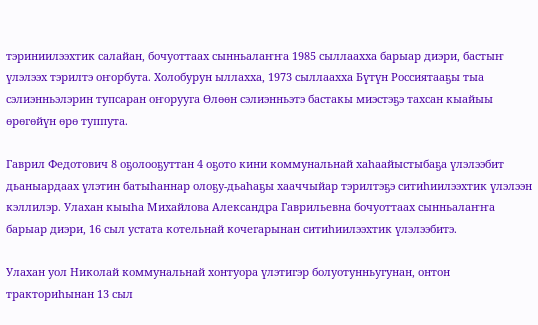тэриниилээхтик салайан, бочуоттаах сынньалаҥҥа 1985 сыллаахха барыар диэри, бастыҥ үлэлээх тэрилтэ оҥорбута. Холобурун ыллахха, 1973 сыллаахха Бүтүн Россиятааҕы тыа сэлиэнньэлэрин тупсаран оҥорууга Өлөөн сэлиэнньэтэ бастакы миэстэҕэ тахсан кыайыы өрөгөйүн өрө туппута.

Гаврил Федотович 8 оҕолооҕуттан 4 оҕото кини коммунальнай хаһаайыстыбаҕа үлэлээбит дьаныардаах үлэтин батыһаннар олоҕу-дьаһаҕы хааччыйар тэрилтэҕэ ситиһиилээхтик үлэлээн кэллилэр. Улахан кыыһа Михайлова Александра Гаврильевна бочуоттаах сынньалаҥҥа барыар диэри, 16 сыл устата котельнай кочегарынан ситиһиилээхтик үлэлээбитэ.

Улахан уол Николай коммунальнай хонтуора үлэтигэр болуотунньугунан, онтон тракториһынан 13 сыл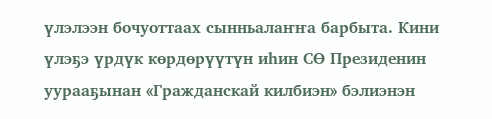үлэлээн бочуоттаах сынньалаҥҥа барбыта. Кини үлэҕэ үрдүк көрдөрүүтүн иһин СӨ Президенин уурааҕынан «Гражданскай килбиэн» бэлиэнэн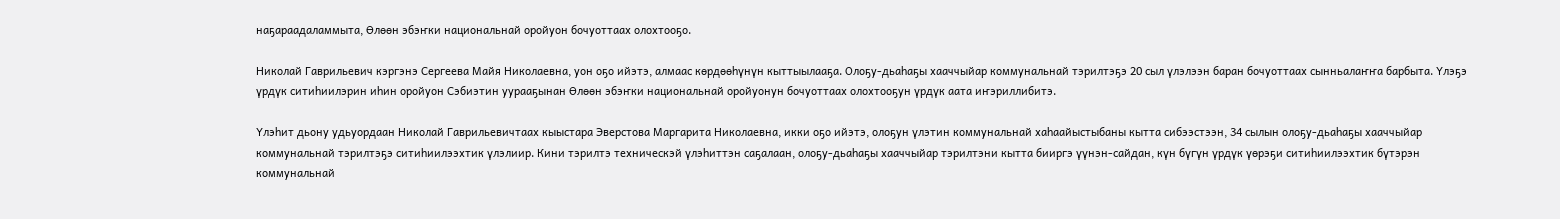наҕараадаламмыта, Өлөөн эбэҥки национальнай оройуон бочуоттаах олохтооҕо.

Николай Гаврильевич кэргэнэ Сергеева Майя Николаевна, уон оҕо ийэтэ, алмаас көрдөөһүнүн кыттыылааҕа. Олоҕу-дьаһаҕы хааччыйар коммунальнай тэрилтэҕэ 20 сыл үлэлээн баран бочуоттаах сынньалаҥҥа барбыта. Үлэҕэ үрдүк ситиһиилэрин иһин оройуон Сэбиэтин уурааҕынан Өлөөн эбэҥки национальнай оройуонун бочуоттаах олохтооҕун үрдүк аата иҥэриллибитэ.

Үлэһит дьону удьуордаан Николай Гаврильевичтаах кыыстара Эверстова Маргарита Николаевна, икки оҕо ийэтэ, олоҕун үлэтин коммунальнай хаһаайыстыбаны кытта сибээстээн, 34 сылын олоҕу-дьаһаҕы хааччыйар коммунальнай тэрилтэҕэ ситиһиилээхтик үлэлиир. Кини тэрилтэ техническэй үлэһиттэн саҕалаан, олоҕу-дьаһаҕы хааччыйар тэрилтэни кытта бииргэ үүнэн-сайдан, күн бүгүн үрдүк үөрэҕи ситиһиилээхтик бүтэрэн коммунальнай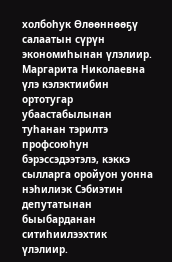холбоһук Өлөөннөөҕү салаатын сүрүн экономиһынан үлэлиир. Маргарита Николаевна үлэ кэлэктиибин ортотугар убаастабылынан туһанан тэрилтэ профсоюһун бэрэссэдээтэлэ, кэккэ сылларга оройуон уонна нэһилиэк Сэбиэтин депутатынан быыбарданан ситиһиилээхтик үлэлиир.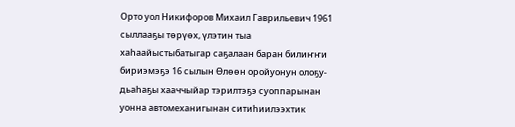Орто уол Никифоров Михаил Гаврильевич 1961 сыллааҕы төрүөх, үлэтин тыа хаһаайыстыбатыгар саҕалаан баран билиҥҥи бириэмэҕэ 16 сылын Өлөөн оройуонун олоҕу-дьаһаҕы хааччыйар тэрилтэҕэ суоппарынан уонна автомеханигынан ситиһиилээхтик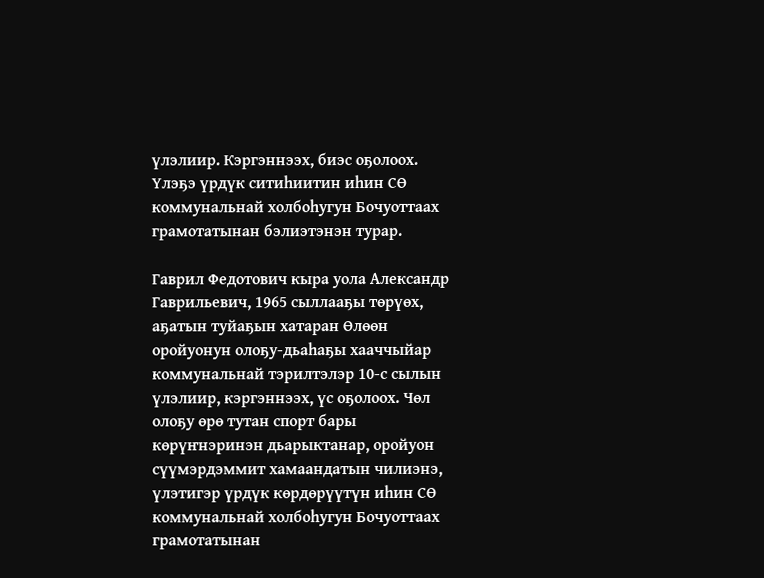үлэлиир. Кэргэннээх, биэс оҕолоох. Үлэҕэ үрдүк ситиһиитин иһин СӨ коммунальнай холбоһугун Бочуоттаах грамотатынан бэлиэтэнэн турар.

Гаврил Федотович кыра уола Александр Гаврильевич, 1965 сыллааҕы төрүөх, аҕатын туйаҕын хатаран Өлөөн оройуонун олоҕу-дьаһаҕы хааччыйар коммунальнай тэрилтэлэр 10-с сылын үлэлиир, кэргэннээх, үс оҕолоох. Чөл олоҕу өрө тутан спорт бары көрүҥнэринэн дьарыктанар, оройуон сүүмэрдэммит хамаандатын чилиэнэ, үлэтигэр үрдүк көрдөрүүтүн иһин СӨ коммунальнай холбоһугун Бочуоттаах грамотатынан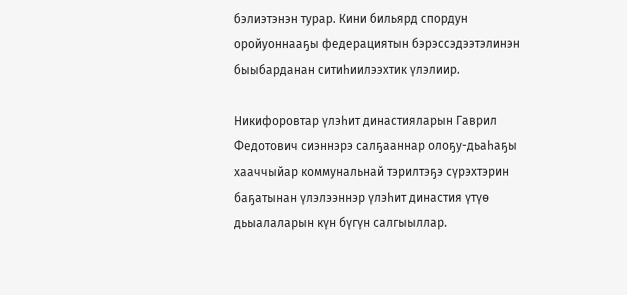бэлиэтэнэн турар. Кини бильярд спордун оройуоннааҕы федерациятын бэрэссэдээтэлинэн быыбарданан ситиһиилээхтик үлэлиир.

Никифоровтар үлэһит династияларын Гаврил Федотович сиэннэрэ салҕааннар олоҕу-дьаһаҕы хааччыйар коммунальнай тэрилтэҕэ сүрэхтэрин баҕатынан үлэлээннэр үлэһит династия үтүө дьыалаларын күн бүгүн салгыыллар.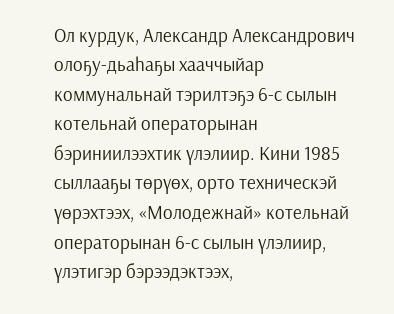Ол курдук, Александр Александрович олоҕу-дьаһаҕы хааччыйар коммунальнай тэрилтэҕэ 6-с сылын котельнай операторынан бэриниилээхтик үлэлиир. Кини 1985 сыллааҕы төрүөх, орто техническэй үөрэхтээх, «Молодежнай» котельнай операторынан 6-с сылын үлэлиир, үлэтигэр бэрээдэктээх,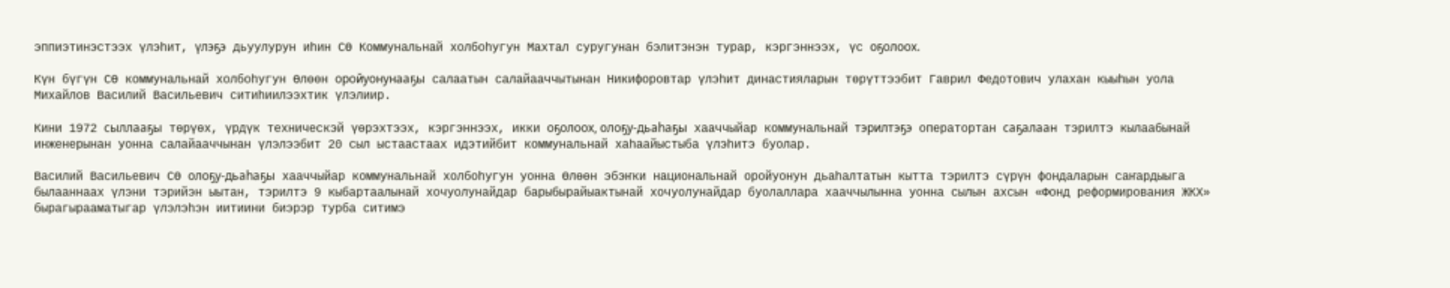эппиэтинэстээх үлэһит, үлэҕэ дьуулурун иһин СӨ Коммунальнай холбоһугун Махтал суругунан бэлитэнэн турар, кэргэннээх, үс оҕолоох.

Күн бүгүн СӨ коммунальнай холбоһугун Өлөөн оройуонунааҕы салаатын салайааччытынан Никифоровтар үлэһит династияларын төрүттээбит Гаврил Федотович улахан кыыһын уола Михайлов Василий Васильевич ситиһиилээхтик үлэлиир.

Кини 1972 сыллааҕы төрүөх, үрдүк техническэй үөрэхтээх, кэргэннээх, икки оҕолоох, олоҕу-дьаһаҕы хааччыйар коммунальнай тэрилтэҕэ оператортан саҕалаан тэрилтэ кылаабынай инженерынан уонна салайааччынан үлэлээбит 20 сыл ыстаастаах идэтийбит коммунальнай хаһаайыстыба үлэһитэ буолар.

Василий Васильевич СӨ олоҕу-дьаһаҕы хааччыйар коммунальнай холбоһугун уонна Өлөөн эбэҥки национальнай оройуонун дьаһалтатын кытта тэрилтэ сүрүн фондаларын саҥардыыга былааннаах үлэни тэрийэн ыытан, тэрилтэ 9 кыбартаалынай хочуолунайдар барыбырайыактынай хочуолунайдар буолаллара хааччылынна уонна сылын ахсын «Фонд реформирования ЖКХ» бырагырааматыгар үлэлэһэн иитиини биэрэр турба ситимэ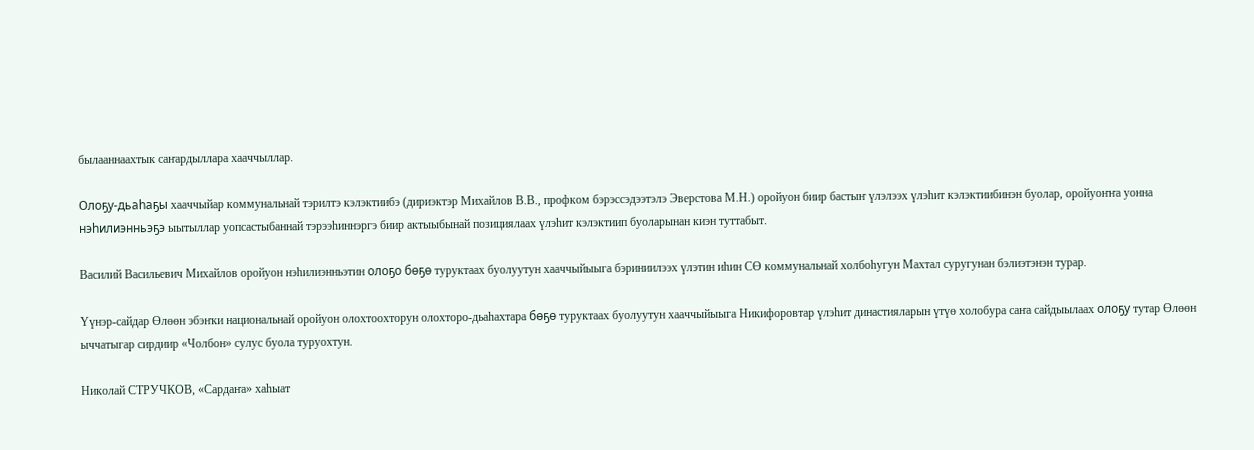былааннаахтык саҥардыллара хааччыллар.

Олоҕу-дьаһаҕы хааччыйар коммунальнай тэрилтэ кэлэктиибэ (дириэктэр Михайлов В.В., профком бэрэссэдээтэлэ Эверстова М.Н.) оройуон биир бастыҥ үлэлээх үлэһит кэлэктиибинэн буолар, оройуоҥҥа уонна нэһилиэнньэҕэ ыытыллар уопсастыбаннай тэрээһиннэргэ биир актыыбынай позициялаах үлэһит кэлэктиип буоларынан киэн туттабыт.

Василий Васильевич Михайлов оройуон нэһилиэнньэтин олоҕо бөҕө туруктаах буолуутун хааччыйыыга бэриниилээх үлэтин иһин СӨ коммунальнай холбоһугун Махтал суругунан бэлиэтэнэн турар.

Үүнэр-сайдар Өлөөн эбэҥки национальнай оройуон олохтоохторун олохторо-дьаһахтара бөҕө туруктаах буолуутун хааччыйыыга Никифоровтар үлэһит династияларын үтүө холобура саҥа сайдыылаах олоҕу тутар Өлөөн ыччатыгар сирдиир «Чолбон» сулус буола туруохтун.

Николай СТРУЧКОВ, «Сардаҥа» хаһыат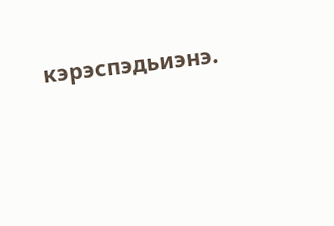кэрэспэдьиэнэ.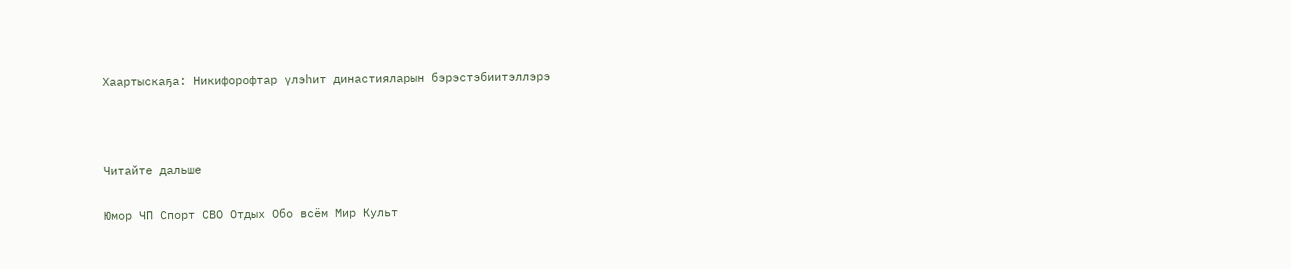Хаартыскаҕа: Никифорофтар үлэһит династияларын бэрэстэбиитэллэрэ



Читайте дальше

Юмор ЧП Спорт СВО Отдых Обо всём Мир Культ